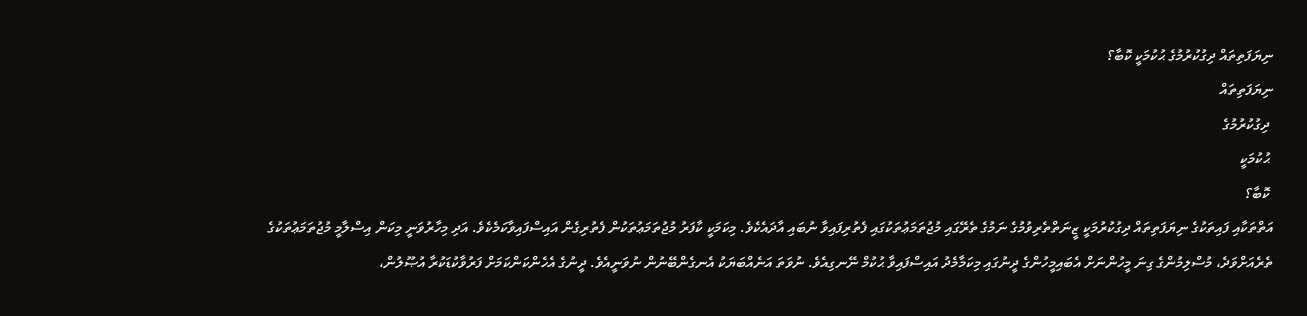ނިޔަފަތިތައް ދިގުކުރުމުގެ ޙުކުމަކީ ކޮބާ؟
ނިޔަފަތިތައް
 ދިގުކުރުމުގެ
 ޙުކުމަކީ
 ކޮބާ؟
އަތްތަކާއި ފައިތަކުގެ ނިޔަފަތިތައް ދިގުކުރުމަކީ ޒީނަތްތެރިވުމުގެ ނަމުގެ ތެރޭގައި މުޖުތަމަޢުތަކުގައި ފެތުރިފައިވާ ނުބައި އާދައެކެވެ. މިކަމަކީ ކާފަރު މުޖުތަމަޢުތަކުން ފެތުރިގެން އައިސްފައިވާކަމެކެވެ. އަދި މިހާރުވަނީ މިކަން އިސްލާމީ މުޖުތަމަޢުތަކުގެ ތެރެއަށްވަދެ، މުސްލިމުންގެ ގިނަ މީހުންނަށް އެބައިމީހުންގެ ދީނުގައި މިކަމާމެދު އައިސްފައިވާ ޙުކުމް ނޭނގިއެވެ. ނުވަތަ އަނެއްބަޔަކު އެނގެންބޭނުން ނުވަނީއެވެ. ދީނުގެ އެހެންކަންކަމަށް ފަރުވާކުޑަކުރާ އުޞޫލުން،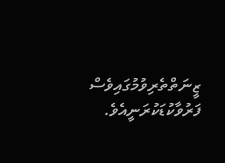ޒީނަތްތެރިވުމުގައިވެސް ފަރުވާކުޑަކުރަނީއެވެ.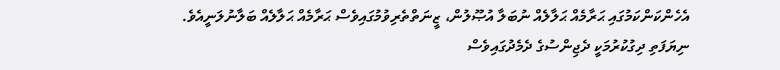އެހެންކަންކަމުގައި ޙަރާމެއް ޙަލާލެއް ނުބަލާ އުޞޫލުން، ޒީނަތްތެރިވުމުގައިވެސް ޙަރާމެއް ޙަލާލެއް ބަލާނުލަނީއެވެ.
ނިޔަފަތި ދިގުކުރުމަކީ ދެޖިންސުގެ ދެމެދުގައިވެސް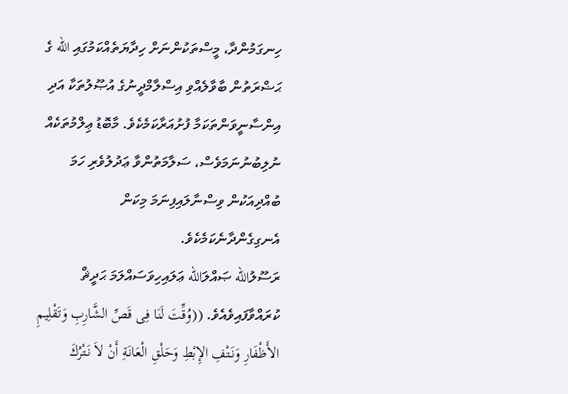ހިނގަމުންދާ، މީސްތަކުންނަށް ހިދާޔަތެއްކަމުގައި الله ގެ ޙަޟްރަތުން ބާވާލެއްވި އިސްލާމްދީނުގެ އުޞޫލުތަކާ އަދި އިންސާނީވަންތަކަމާ ފުށުއަރާކަމެކެވެ. މާބޮޑު ޢިލްމުތަކެއް ނުލިބުނުނަމަވެސް، ސަލާމަތުންވާ ޢަދުލުވެރި ހަމަ ބުއްދިއަކުން ވިސްނާލައިފިނަމަ މިކަން އެނގިގެންދާނެކަމެކެވެ.
ރަސޫލުالله ޞައްލަالله ޢަލައިހިވަސައްލަމަ ޙަދީޘް ކުރައްވާފައިވެއެވެ. ((وُقِّتَ لَنَا فِى قَصِّ الشَّارِبِ وَتَقْلِيمِ الأَظْفَارِ وَنَتْفِ الإِبْطِ وَحَلْقِ الْعَانَةِ أَنْ لاَ نَتْرُكَ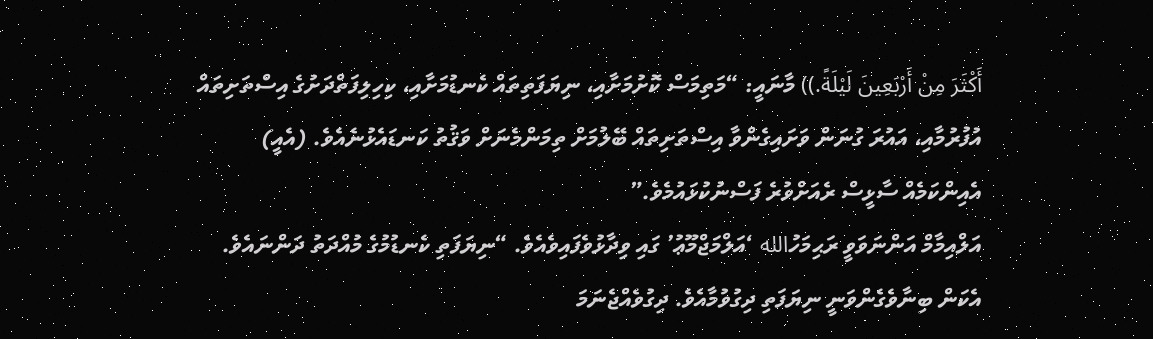أَكْثَرَ مِنْ أَرْبَعِينَ لَيْلَةً.)) މާނައީ: “މަތިމަސް ކޮށުމަށާއި، ނިޔަފަތިތައް ކެނޑުމަށާއި، ކިހިލިފަތްދަށުގެ އިސްތަށިތައް އުފުރުމާއި، އައުރަ ގުނަން ވަށައިގެންވާ އިސްތަށިތައް ބޭލުމަށް ތިމަންމެނަށް ވަޤުތު ކަނޑައެޅުނެއެވެ. (އެއީ) އެއިންކަމެއް ސާޅީސް ރެއަށްވުރެ ފަސްނުކުޅައުމެވެ.”
އަލްއިމާމް އަންނަވަވީ ރަޙިމަހުالله ‘އަލްމަޖްމޫޢު’ ގައި ވިދާޅުވެފައިވެއެވެ. “ނިޔަފަތި ކެނޑުމުގެ މުއްދަތު ދަންނައެވެ. އެކަން ބިނާވެގެންވަނީ ނިޔަފަތި ދިގުވުމާއެވެ. ދިގުވެއްޖެނަމަ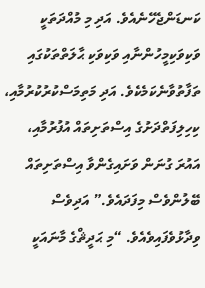ކަނޑަންޖެހޭނެއެވެ. އަދި މި މުއްދަތަކީ ވަކިވަކިމީހުންނާއި ވަކިވަކި ޙާލަތްތަކުގައި ތަފާތުވާނެކަމެކެވެ. އަދި މަތިމަސްކުރުކުރުމާއި، ކިހިލިފަތްދަށުގެ އިސްތަށިތައް އުފުރުމާއި، އައުރަ ގުނަން ވަށައިގެންވާ އިސްތަށިތައް ބޭލުންވެސް މިފަދައެވެ.” އަދިވެސް ވިދާޅުވެފައިވެއެވެ. “މި ޙަދީޘްގެ މާނައަކީ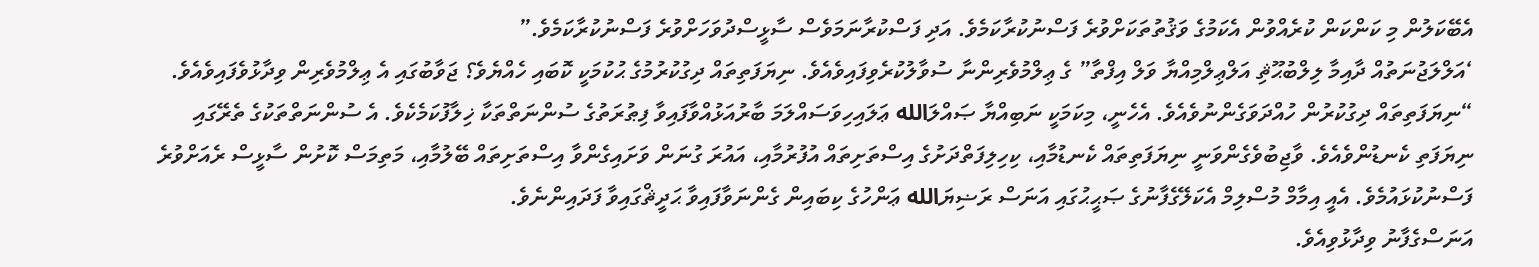އެބޭކަލުން މި ކަންކަން ކުރެއްވުން އެކަމުގެ ވަޤުތުތަކަށްވުރެ ފަސްނުކުރާކަމެވެ. އަދި ފަސްކުރާނަމަވެސް ސާޅީސްދުވަހަށްވުރެ ފަސްނުކުރާކަމެވެ.”
‘އަލްލަޖުނަތުއް ދާއިމާ ލިލްބުޙޫޘި އަލްޢިލްމިއްޔާ ވަލް އިފްތާ” ގެ ޢިލްމުވެރިންނާ ސުވާލުކުރެވިފައިވެއެވެ. ނިޔަފަތިތައް ދިގުކުރުމުގެ ޙުކުމަކީ ކޮބައި ހެއްޔެވެ؟ ޖަވާބުގައި އެ ޢިލްމުވެރިން ވިދާޅުވެފައިވެއެވެ.
“ނިޔަފަތިތައް ދިގުކުރުން ހުއްދަވަގެންނުވެއެވެ. އެހެނީ، މިކަމަކީ ނަބިއްޔާ ޞައްލަالله ޢަލައިހިވަސައްލަމަ ބާރުއަޅުއްވާފައިވާ ފިޠުރަތުގެ ސުންނަތްތަކާ ޚިލާފުކަމެކެވެ. އެ ސުންނަތްތަކުގެ ތެރޭގައި ނިޔަފަތި ކެނޑުންވެއެވެ. ވާޖިބުވެގެންވަނީ ނިޔަފަތިތައް ކެނޑުމާއި، ކިހިލިފަތްދަށުގެ އިސްތަށިތައް އުފުރުމާއި، އައުރަ ގުނަން ވަށައިގެންވާ އިސްތަށިތައް ބޭލުމާއި، މަތިމަސް ކޮށުން ސާޅީސް ރެއަށްވުރެ ފަސްނުކުޅައުމެވެ. އެއީ އިމާމް މުސްލިމް އެކަލޭގެފާނުގެ ޞަޙީޙުގައި އަނަސް ރަޟިޔަالله ޢަންހުގެ ކިބައިން ގެންނަވާފައިވާ ޙަދީޘްގައިވާ ފަދައިންނެވެ.
އަނަސްގެފާނު ވިދާޅުވިއެވެ.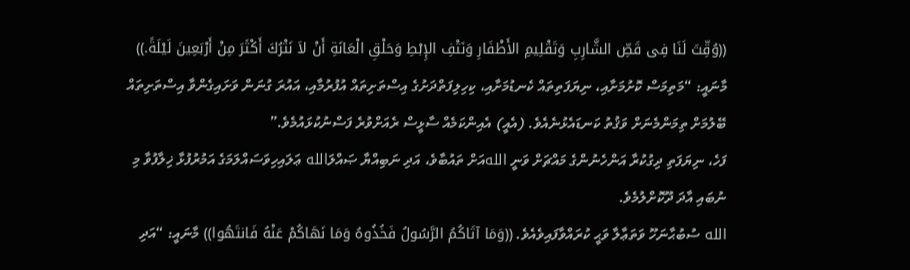((وُقِّتَ لَنَا فِى قَصِّ الشَّارِبِ وَتَقْلِيمِ الأَظْفَارِ وَنَتْفِ الإِبْطِ وَحَلْقِ الْعَانَةِ أَنْ لاَ نَتْرُكَ أَكْثَرَ مِنْ أَرْبَعِينَ لَيْلَةً.)) މާނައީ: “މަތިމަސް ކޮށުމަށާއި، ނިޔަފަތިތައް ކެނޑުމަށާއި، ކިހިލިފަތްދަށުގެ އިސްތަށިތައް އުފުރުމާއި، އައުރަ ގުނަން ވަށައިގެންވާ އިސްތަށިތައް ބޭލުމަށް ތިމަންމެނަށް ވަޤުތު ކަނޑައެޅުނެއެވެ. (އެއީ) އެއިންކަމެއް ސާޅީސް ރެއަށްވުރެ ފަސްނުކުޅައުމެވެ.”
ފަހެ، ނިޔަފަތި ދިގުކުރާ އަންހެނުންގެ މައްޗަށް ވަނީ اللهއަށް ތައުބާވެ، އަދި ނަބިއްޔާ ޞައްލަالله ޢަލައިހިވަސައްލަމަގެ އަމުރުފުޅާ ޚިލާފުވާ މި ނުބައި އާދަ ދޫކޮށްލުމެވެ.
الله ސުބުޙާނަހޫ ވަތަޢާލާ ވަޙީ ކުރައްވާފައިވެއެވެ. ((وَمَا آتَاكُمُ الرَّ‌سُولُ فَخُذُوهُ وَمَا نَهَاكُمْ عَنْهُ فَانتَهُوا)) މާނައީ: “އަދި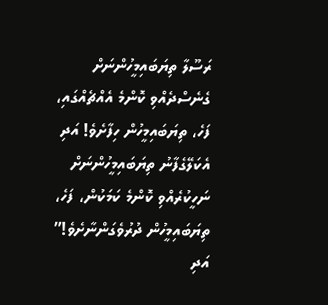ރަސޫލާ ތިޔަބައިމީހުންނަށް ގެނެސްދެއްވި ކޮންމެ އެއްޗެއްގައި، ފަހެ، ތިޔަބައިމީހުން ހިފާށެވެ! އަދި އެކަލޭގެފާނު ތިޔަބައިމީހުންނަށް ނަހީކުރެއްވި ކޮންމެ ކަމަކުން، ފަހެ، ތިޔަބައިމީހުން ދުރުވެގަންނާށެވެ!”
އަދި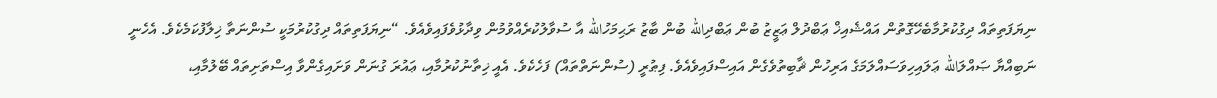ނިޔަފަތިތައް ދިގުކުރުމާބެހޭގޮތުން އައްޝެއިޚް ޢަބްދުލް ޢަޒީޒު ބުން ޢަބްދިالله ބުން ބާޒު ރަޙިމަހުالله އާ ސުވާލުކުރެއްވުމުން ވިދާޅުވެފައިވެއެވެ. “ނިޔަފަތިތައް ދިގުކުރުމަކީ ސުންނަތާ ޚިލާފުކަމެކެވެ. އެހެނީ ނަބިއްޔާ ޞައްލަالله ޢަލައިހިވަސައްލަމަގެ އަރިހުން ޘާބިތުވެގެން އައިސްފައިވެއެވެ. ފިޠުރީ (ސުންނަތްތައް) ފަހެކެވެ. އެއީ ޚިތާނުކުރުމާއި، ޢައުރަ ގުނަން ވަށައިގެންވާ އިސްތަށިތައް ބޭލުމާއި،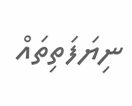ނިޔަފަތިތައް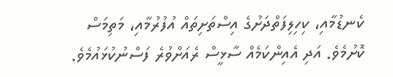ކެނޑުމާއި، ކިހިލިފަތްދަށުގެ އިސްތަށިތައް އުފުރުމާއި، މަތިމަސް ކޮށުމެވެ. އަދި އެއިންކަމެއް ސާޅީސް ރެއަށްވުރެ ފަސްނުކުޅައުމެވެ.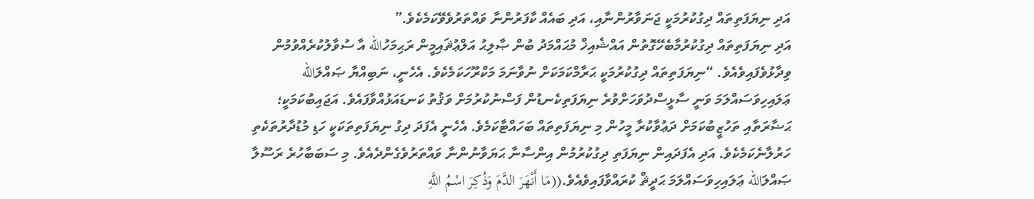އަދި ނިޔަފަތިތައް ދިގުކުރުމަކީ ޖަނަވާރުންނާއި، އަދި ބައެއް ކާފަރުންނާ ވައްތަރުވެވޭކަމެކެވެ.”
އަދި ނިޔަފަތިތައް ދިގުކުރުމާބެހޭގޮތުން އައްޝެއިޚް މުޙައްމަދު ބުން ޞާލިޙު އަލްޢުޘައިމީން ރަޙިމަހުالله އާ ސުވާލުކުރެއްވުމުން ވިދާޅުވެފައިވެއެވެ. “ނިޔަފަތިތައް ދިގުކުރުމަކީ ޙަރާމްކަމަކަށް ނުވާނަމަ މަކްރޫހަކަމެކެވެ. އެހެނީ، ނަބިއްޔާ ޞައްލަالله ޢަލައިހިވަސައްލަމަ ވަނީ ސާޅީސްދުވަހަށްވުރެ ނިޔަފަތިކެނޑުން ފަސްނުކުރުމަށް ވަޤުތު ކަނޑައަޅުއްވާފައެވެ. އަޖައިބުކަމަކީ؛ ޙަޟާރަތާއި ތަހުޒީބުކަމަށް ދަޢުވާކުރާ މީހުން މި ނިޔަފަތިތައް ބަހައްޓާކަމެވެ. އެހެނީ އެފަދަ ދިގު ނިޔަފަތިތަކަކީ ހަޑި މުޑުދާރުތަކެތި ހަރުލާނެކަމެކެވެ. އަދި އެފަދައިން ނިޔަފަތި ދިގުކުރުމުން އިންސާނާ ޙަޔަވާނުންނާ ވައްތަރުވެގެންދެއެވެ. މި ސަބަބާހުރެ ރަސޫލާ ޞައްލަالله ޢަލައިހިވަސައްލަމަ ޙަދީޘް ކުރައްވާފައިވެއެވެ.((مَا أَنْهَرَ الدَّمَ وَذُكِرَ اسْمُ اللَّهِ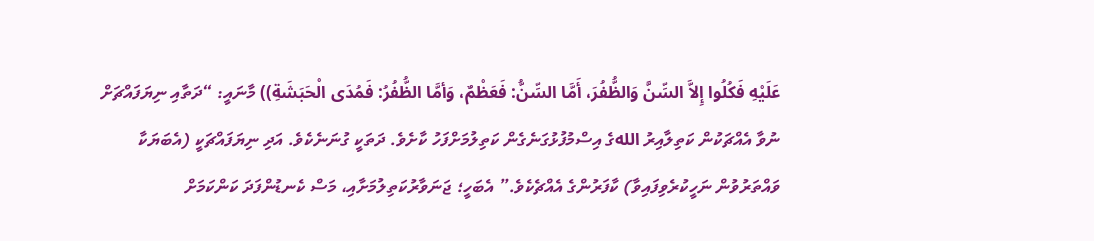عَلَيْهِ فَكُلُوا إِلاَّ السِّنَّ وَالظُّفُرَ، أَمَّا السِّنُّ: فَعَظْمٌ، وَأمَّا الظُّفُرُ: فَمُدَى الْحَبَشَةِ)) މާނައީ: “ދަތާއި ނިޔަފައްޗަށް ނުވާ އެއްޗަކުން ކަތިލާއިރު اللهގެ އިސްމުފުޅުގަނެގެން ކަތިލުމަށްފަހު ކާށެވެ. ދަތަކީ ގުނަނެކެވެ. އަދި ނިޔަފައްޗަކީ (އެބަޔަކާ ވައްތަރުވުން ނަހީކުރެވިފައިވާ) ކާފަރުންގެ އެއްޗެކެވެ.” އެބަހީ؛ ޖަނަވާރުކަތިލުމަށާއި، މަސް ކެނޑުންފަދަ ކަންކަމަށް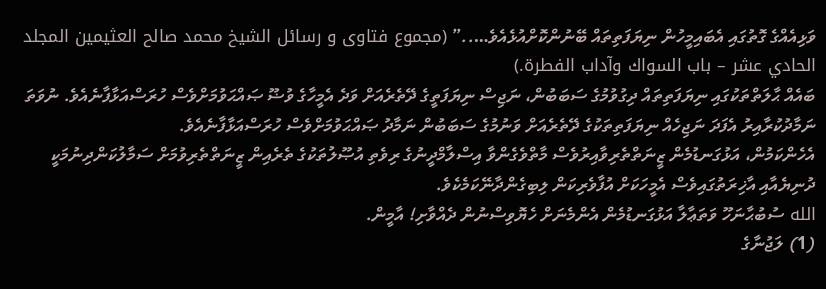ވަޅިއެއްގެ ގޮތުގައި އެބައިމީހުން ނިޔަފަތިތައް ބޭނުންކޮށްއުޅެއެވެ…..” (مجموع فتاوى و رسائل الشيخ محمد صالح العثيمين المجلد الحادي عشر – باب السواك وآداب الفطرة.)
ބައެއް ޙާލަތްތަކުގައި ނިޔަފަތިތައް ދިގުވުމުގެ ސަބަބުން، ނަޖިސް ނިޔަފަތީގެ ދޭތެރެއަށް ވަދެ އެމީހާގެ ވުޟޫ ޞައްޙަވުމަށްވެސް ހުރަސްއަޅާފާނެއެވެ. ނުވަތަ ނަމާދުކުރާއިރު އެފަދަ ނަޖިހެއް ނިޔަފަތިތަކުގެ ދޭތެރެއަށް ވަނުމުގެ ސަބަބުން ނަމާދު ޞައްޙަވުމަށްވެސް ހުރަސްއަޅާފާނެއެވެ.
އެހެންކަމުން، އަޅުގަނޑުމެން ޒީނަތްތެރިވާއިރުވެސް މާތްވެގެންވާ އިސްލާމްދީނުގެ ރިވެތި އުޞޫލުތަކުގެ ތެރެއިން ޒީނަތްތެރިވުމަށް ސަމާލުކަންދިނުމަކީ ދުނިޔެއާއި އާޚިރަތުގައިވެސް އެމީހަކަށް އުފާވެރިކަން ލިބިގެންދާނޭކަމެކެވެ.
الله ސުބުޙާނަހޫ ވަތަޢާލާ އަޅުގަނޑުމެން އެންމެނަށް ހެޔޮވިސްނުން ދެއްވާށި! އާމީން.
(1) ލަޖުނާގެ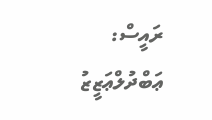ރައީސް: ޢަބްދުލްޢަޒީޒު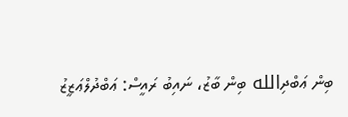ބިން ޢަބްދިالله ބިން ބާޒު، ނައިބު ރައީސް: ޢަބްދުލްޢަޒީޒު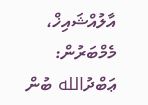އާލުއްޝައިޚް، މެމްބަރުން: ޢަބްދުالله ބުން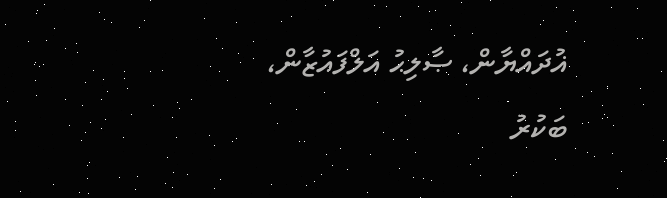ޣުދައްޔާން، ޞާލިޙު އަލްފައުޒާން، ބަކުރު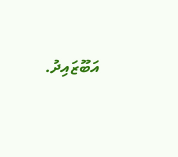އަބޫޒައިދު.